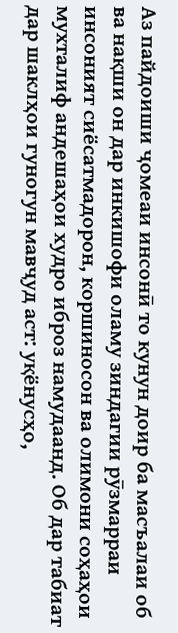Аз пайдоиши ҷомеаи инсонӣ то кунун доир ба масъалаи об ва нақши он дар инкишофи оламу зиндагии рӯзмарраи инсоният сиёсатмадорон, коршиносон ва олимони соҳаҳои мухталиф андешаҳои худро иброз намудаанд. Об дар табиат дар шаклҳои гуногун мавҷуд аст: уқёнусҳо,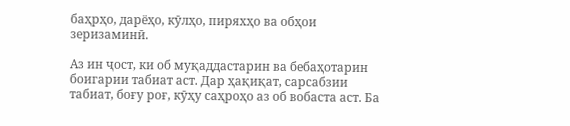баҳрҳо, дарёҳо, кӯлҳо, пиряхҳо ва обҳои зеризаминӣ.

Аз ин ҷост, ки об муқаддастарин ва бебаҳотарин боигарии табиат аст. Дар ҳақиқат, сарсабзии табиат, боғу роғ, кӯҳу саҳроҳо аз об вобаста аст. Ба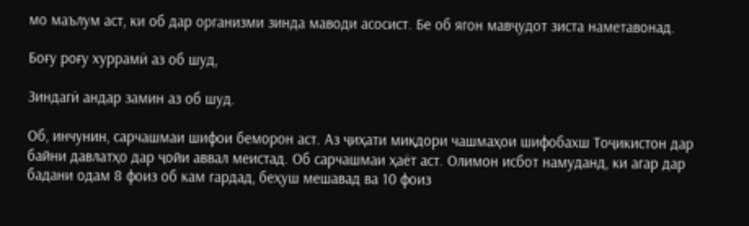мо маълум аст, ки об дар организми зинда маводи асосист. Бе об ягон мавҷудот зиста наметавонад.

Боғу роғу хуррамӣ аз об шуд,

Зиндагӣ андар замин аз об шуд.

Об, инчунин, сарчашмаи шифои беморон аст. Аз ҷиҳати миқдори чашмаҳои шифобахш Тоҷикистон дар байни давлатҳо дар ҷойи аввал меистад. Об сарчашмаи ҳаёт аст. Олимон исбот намуданд, ки агар дар бадани одам 8 фоиз об кам гардад, беҳуш мешавад ва 10 фоиз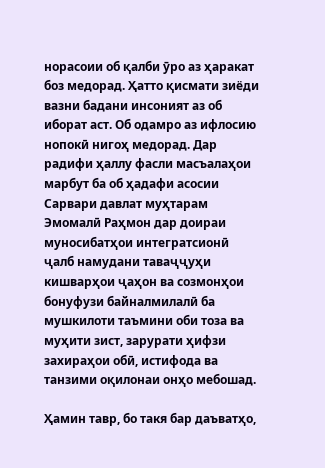норасоии об қалби ӯро аз ҳаракат боз медорад. Ҳатто қисмати зиёди вазни бадани инсоният аз об иборат аст. Об одамро аз ифлосию нопокӣ нигоҳ медорад. Дар радифи ҳаллу фасли масъалаҳои марбут ба об ҳадафи асосии Сарвари давлат муҳтарам Эмомалӣ Раҳмон дар доираи муносибатҳои интегратсионӣ ҷалб намудани таваҷҷуҳи кишварҳои ҷаҳон ва созмонҳои бонуфузи байналмилалӣ ба мушкилоти таъмини оби тоза ва муҳити зист, зарурати ҳифзи захираҳои обӣ, истифода ва танзими оқилонаи онҳо мебошад.

Ҳамин тавр, бо такя бар даъватҳо,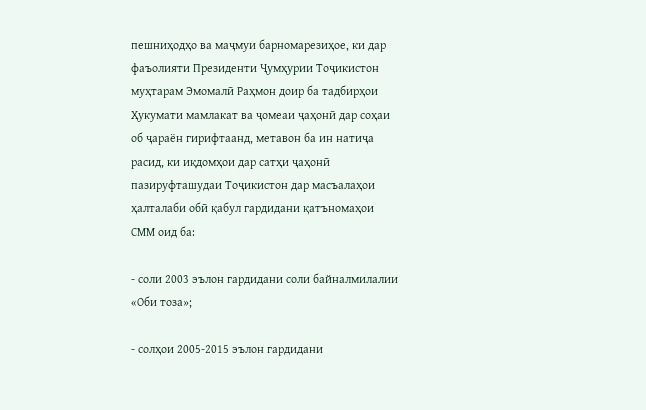пешниҳодҳо ва маҷмуи барномарезиҳое, ки дар фаъолияти Президенти Ҷумҳурии Тоҷикистон муҳтарам Эмомалӣ Раҳмон доир ба тадбирҳои Ҳукумати мамлакат ва ҷомеаи ҷаҳонӣ дар соҳаи об ҷараён гирифтаанд, метавон ба ин натиҷа расид, ки иқдомҳои дар сатҳи ҷаҳонӣ пазируфташудаи Тоҷикистон дар масъалаҳои ҳалталаби обӣ қабул гардидани қатъномаҳои СММ оид ба:

- соли 2003 эълон гардидани соли байналмилалии «Оби тоза»;

- солҳои 2005-2015 эълон гардидани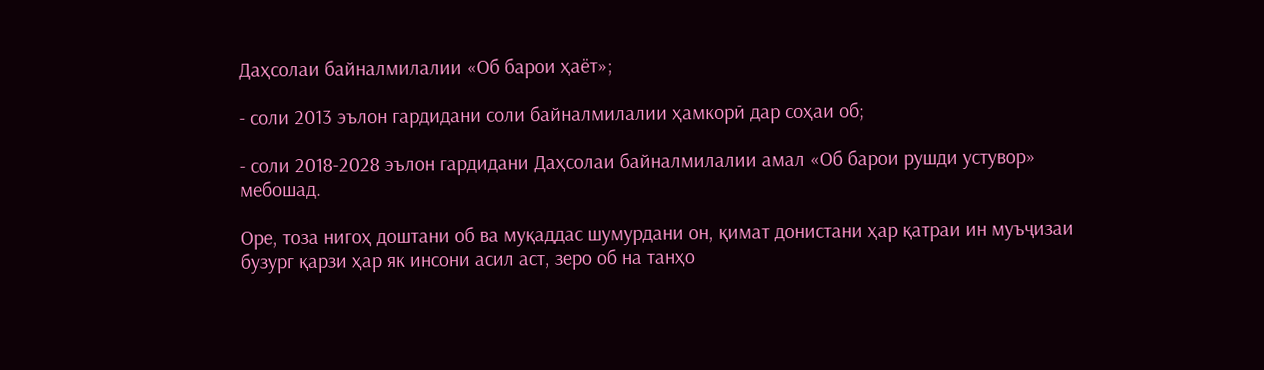Даҳсолаи байналмилалии «Об барои ҳаёт»;

- соли 2013 эълон гардидани соли байналмилалии ҳамкорӣ дар соҳаи об;

- соли 2018-2028 эълон гардидани Даҳсолаи байналмилалии амал «Об барои рушди устувор» мебошад.

Оре, тоза нигоҳ доштани об ва муқаддас шумурдани он, қимат донистани ҳар қатраи ин муъҷизаи бузург қарзи ҳар як инсони асил аст, зеро об на танҳо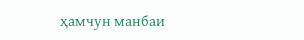ҳамчун манбаи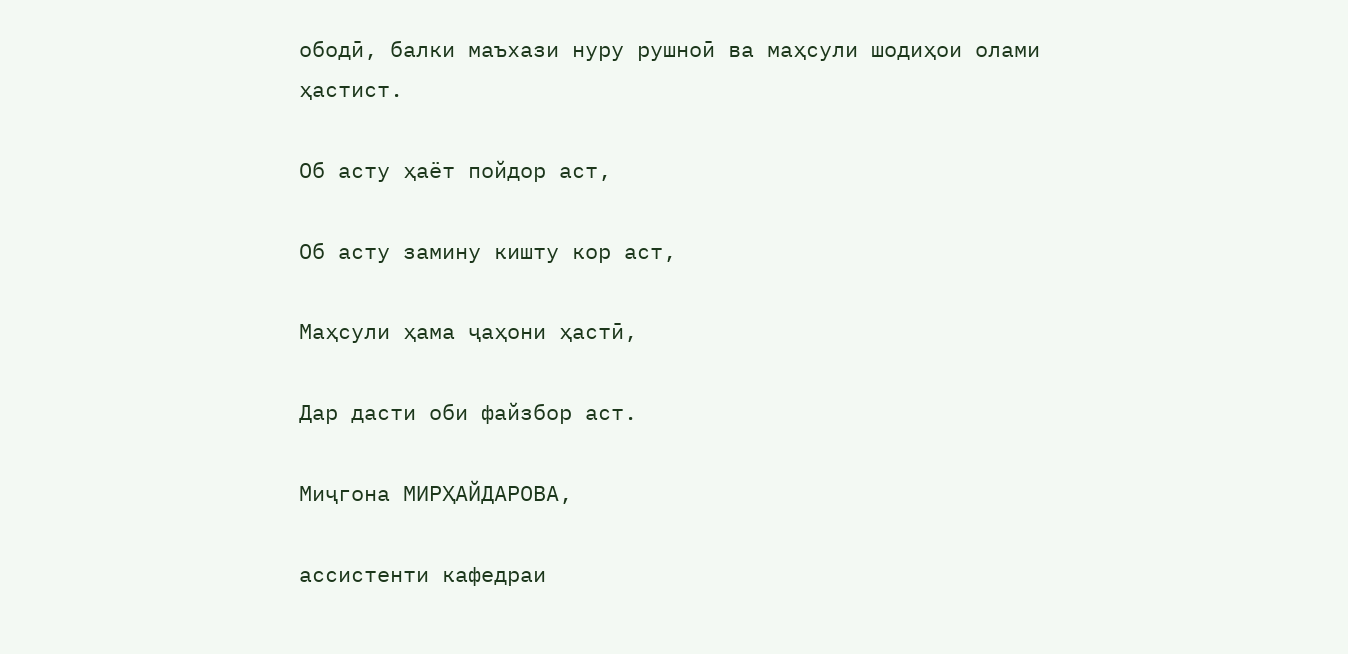ободӣ, балки маъхази нуру рушноӣ ва маҳсули шодиҳои олами ҳастист.

Об асту ҳаёт пойдор аст,

Об асту замину кишту кор аст,

Маҳсули ҳама ҷаҳони ҳастӣ,

Дар дасти оби файзбор аст.

Миҷгона МИРҲАЙДАРОВА,

ассистенти кафедраи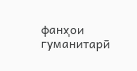фанҳои гуманитарӣ